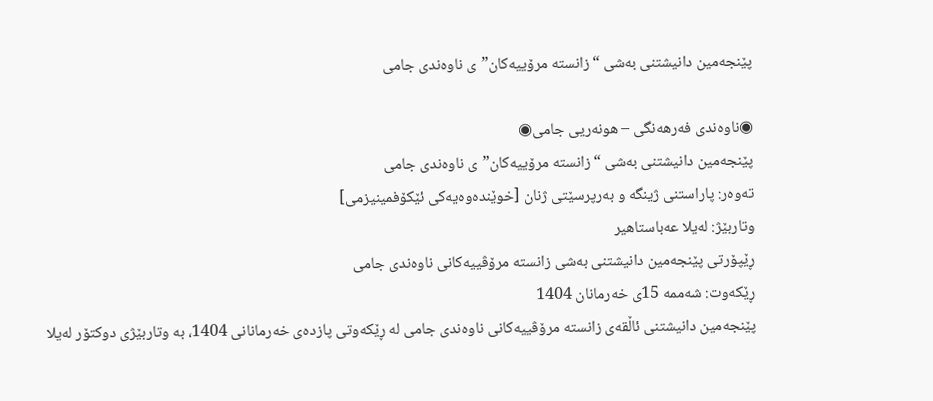پێنجەمین دانیشتنی بەشی “زانستە مرۆییەکان”ی ناوەندی جامی

◉ناوەندی فەرهەنگی – هونەریی جامی◉
پێنجەمین دانیشتنی بەشی “زانستە مرۆییەکان”ی ناوەندی جامی
تەوەر: پاراستنی ژینگە و بەرپرسێتی ژنان [خوێندەوەیەکی ئێکۆفمینیزمی]
وتاربێژ: لەیلا عەباستاهیر
ڕێپۆرتی پێنجەمین دانیشتنی بەشی زانستە مرۆڤییەکانی ناوەندی جامی
ڕێکەوت: شەممە 15ی خەرمانان 1404
پێنجەمین دانیشتنی ئاڵقەی زانستە مرۆڤییەکانی ناوەندی جامی لە ڕێکەوتی پازدەی خەرمانانی 1404، بە وتاربێژی دوکتۆر لەیلا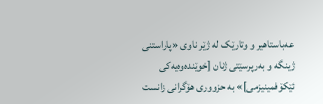عەباستاهیر و وتارێک لە ژێر ناوی «پاراستنی ژینگە و بەرپرسێتی ژنان [خوێندەوەیەکی ئێکۆفمینیزمی]» بە حزووری هۆگرانی زانست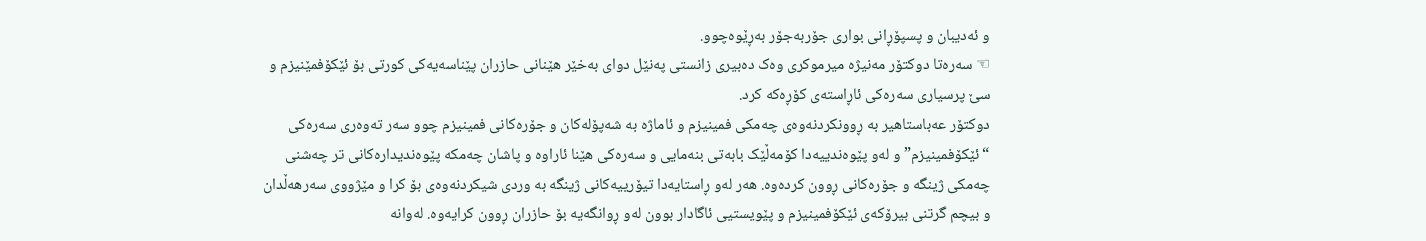و ئەدیبان و پسپۆڕانی بواری جۆربەجۆر بەڕێوەچوو.
☜ سەرەتا دوکتۆر مەنیژە میرموکری وەک دەبیری زانستی پەنێل دوای بەخێر هێنانی حازران پێناسەیەکی کورتی بۆ ئێکۆفمێنیزم و سێ پرسیاری سەرەکی ئاڕاستەی کۆڕەکە کرد.
دوکتۆر عەباستاهیر بە ڕوونکردنەوەی چەمکی فمینیزم و ئاماژە بە شەپۆلەکان و جۆرەکانی فمینیزم چوو سەر تەوەری سەرەکی “ئێکۆفمینیزم” و لەو پێوەندییەدا کۆمەڵێک بابەتی بنەمایی و سەرەکی هێنا ئاراوە و پاشان چەمکە پێوەندیدارەکانی تر چەشنی چەمکی ژینگە و جۆرەکانی ڕوون کردەوە. هەر لەو ڕاستایەدا تیۆرییەکانی ژینگە بە وردی شیکردنەوەی بۆ کرا و مێژووی سەرهەڵدان و بیچم گرتنی بیرۆکەی ئێکۆفمینیزم و پێویستیی ئاگادار بوون لەو ڕوانگەیە بۆ حازران ڕوون کرایەوە. لەوانە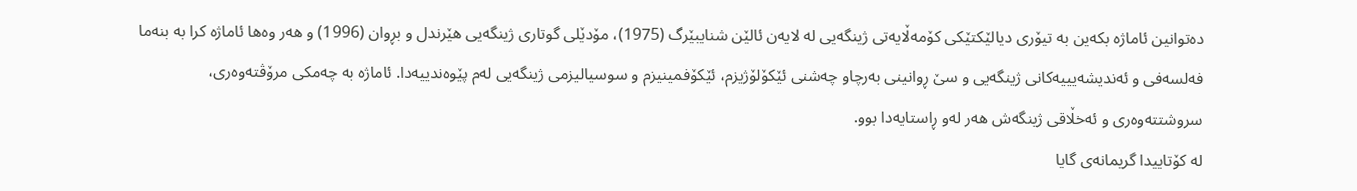دەتوانین ئاماژە بکەین بە تیۆری دیالێکتێکی کۆمەڵایەتی ژینگەیی لە لایەن ئالێن شنایبێرگ (1975)، مۆدێلی گوتاری ژینگەیی هێرندل و بڕوان (1996) و هەر وەها ئاماژە کرا بە بنەما فەلسەفی و ئەندیشەیییەکانی ژینگەیی و سێ ڕوانینی بەرچاو چەشنی ئێکۆلۆژیزم، ئێکۆفمینیزم و سوسیالیزمی ژینگەیی لەم پێوەندییەدا. ئاماژە بە چەمکی مرۆڤتەوەری، سروشتتەوەری و ئەخڵاقی ژینگەش هەر لەو ڕاستایەدا بوو.
لە کۆتاییدا گریمانەی گایا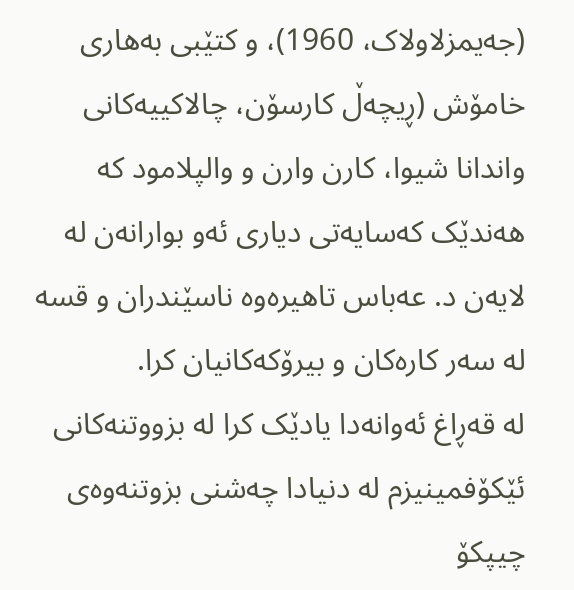(جەیمزلاولاک، 1960)، و كتێبی بەهاری خامۆش (ڕیچەڵ کارسۆن، چالاکییەکانی واندانا شیوا، کارن وارن و والپلامود کە هەندێک کەسایەتی دیاری ئەو بوارانەن لە لایەن د. عەباس تاهیرەوە ناسێندران و قسە لە سەر کارەکان و بیرۆکەکانیان کرا.
لە قەڕاغ ئەوانەدا یادێک کرا لە بزووتنەکانی ئێکۆفمینیزم لە دنیادا چەشنی بزوتنەوەی چیپکۆ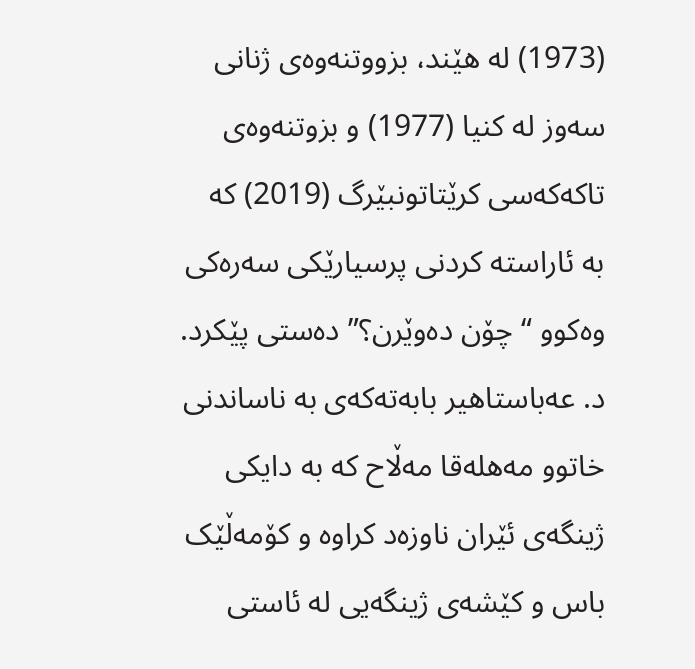(1973) لە هێند، بزووتنەوەی ژنانی سەوز لە کنیا (1977) و بزوتنەوەی تاکەکەسی کرێتاتونبێرگ (2019) کە بە ئاراستە کردنی پرسیارێکی سەرەکی وەکوو “چۆن دەوێرن؟” دەستی پێکرد.
د. عەباستاهیر بابەتەکەی بە ناساندنی خاتوو مەهلەقا مەڵاح کە بە دایکی ژینگەی ئێران ناوزەد کراوە و کۆمەڵێک باس و کێشەی ژینگەیی لە ئاستی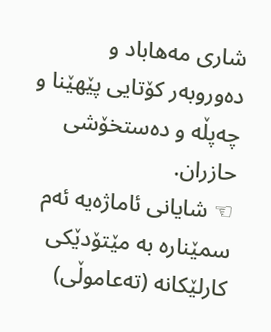شاری مەهاباد و دەوروبەر کۆتایی پێهێنا و چەپڵە و دەستخۆشی حازران.
☜ شایانی ئاماژەیە ئەم سمێنارە بە مێتۆدێکی کارلێکانە (تەعاموڵی)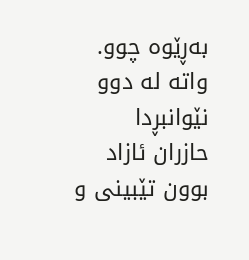بەڕێوە چوو. واتە لە دوو نێوانبڕدا حازران ئازاد بوون تێبینی و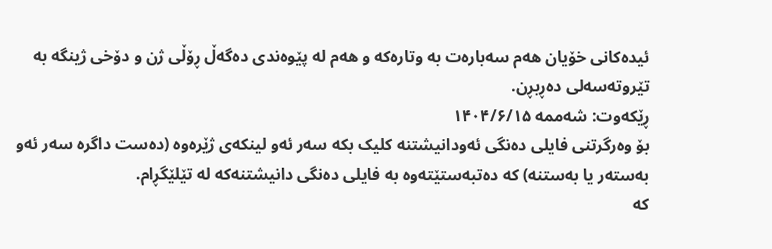ئیدەکانی خۆیان هەم سەبارەت بە وتارەکە و هەم لە پێوەندی دەگەڵ ڕۆڵی ژن و دۆخی ژینگە بە تێروتەسەلی دەڕبڕن.
ڕێکەوت: شەممە ۱۴۰۴/۶/۱۵
بۆ وەرگرتنی فایلی دەنگی ئەودانیشتنە کلیک بکە سەر ئەو لینکەی ژێرەوە (دەست داگرە سەر ئەو بەستەر یا بەستنە) کە دەتبەستێتەوە بە فایلی دەنگی دانیشتنەکە لە تێلێگڕام.
کە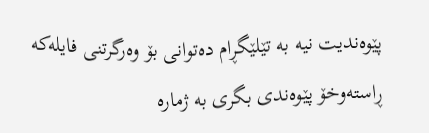پێوەندیت نیە بە تێلێگڕام دەتوانی بۆ وەرگرتنی فایلەکە ڕاستەوخۆ پێوەندی بگری بە ژمارە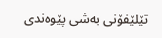تێلێفۆنی بەشی پێوەندی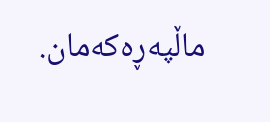ماڵپەڕەکەمان.